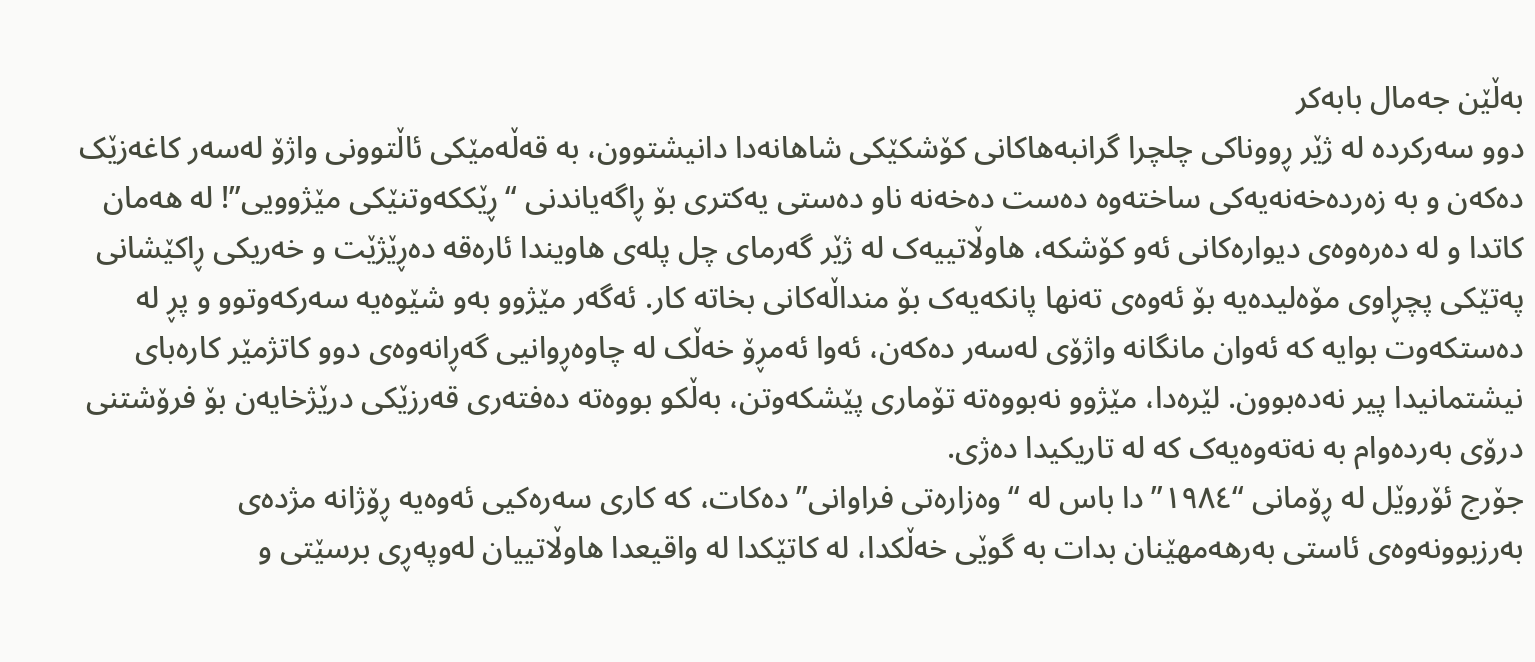بەڵێن جەمال بابەکر
دوو سەرکردە لە ژێر ڕووناکی چلچرا گرانبەهاکانی کۆشکێکی شاهانەدا دانیشتوون، بە قەڵەمێکی ئاڵتوونی واژۆ لەسەر کاغەزێک دەکەن و بە زەردەخەنەیەکی ساختەوە دەست دەخەنە ناو دەستی یەکتری بۆ ڕاگەیاندنی “ڕێککەوتنێکی مێژوویی”! لە هەمان کاتدا و لە دەرەوەی دیوارەکانی ئەو کۆشکە، هاوڵاتییەک لە ژێر گەرمای چل پلەی هاویندا ئارەقە دەڕێژێت و خەریکی ڕاکێشانی پەتێکی پچڕاوی مۆەلیدەیە بۆ ئەوەی تەنها پانکەیەک بۆ منداڵەکانی بخاتە کار. ئەگەر مێژوو بەو شێوەیە سەرکەوتوو و پڕ لە دەستکەوت بوایە کە ئەوان مانگانە واژۆی لەسەر دەکەن، ئەوا ئەمڕۆ خەڵک لە چاوەڕوانیی گەڕانەوەی دوو کاتژمێر کارەبای نیشتمانیدا پیر نەدەبوون. لێرەدا، مێژوو نەبووەتە تۆماری پێشکەوتن، بەڵکو بووەتە دەفتەری قەرزێکی درێژخایەن بۆ فرۆشتنی درۆی بەردەوام بە نەتەوەیەک کە لە تاریکیدا دەژی.
جۆرج ئۆروێل لە ڕۆمانی “١٩٨٤”دا باس لە “وەزارەتی فراوانی” دەکات، کە کاری سەرەکیی ئەوەیە ڕۆژانە مژدەی بەرزبوونەوەی ئاستی بەرهەمهێنان بدات بە گوێی خەڵکدا، لە کاتێکدا لە واقیعدا هاوڵاتییان لەوپەڕی برسێتی و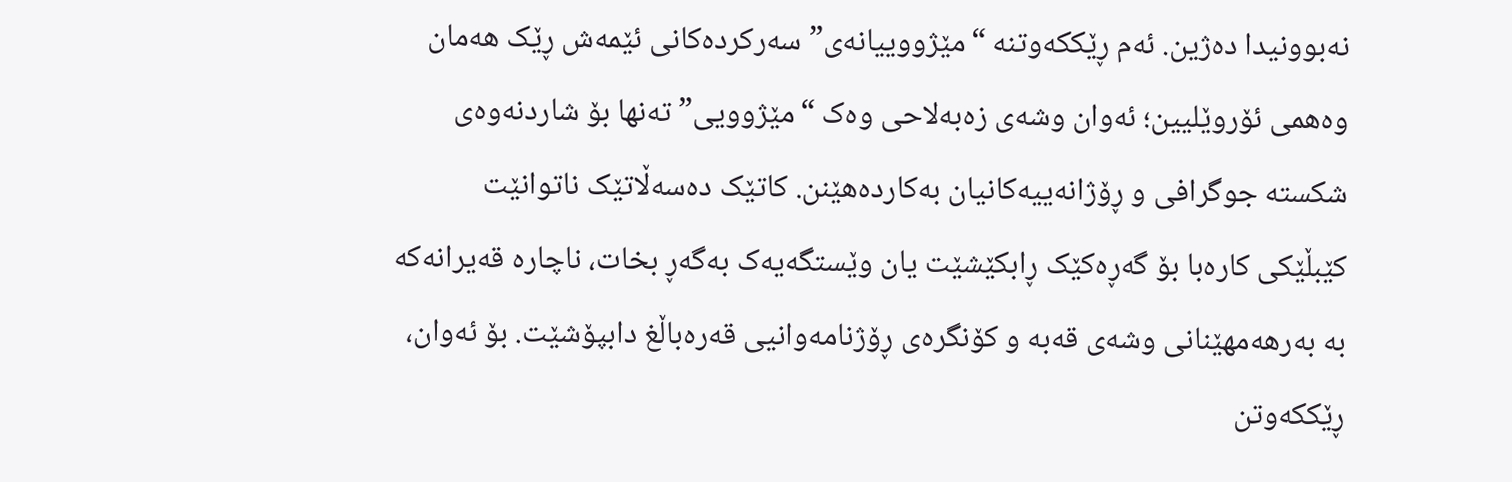نەبوونیدا دەژین. ئەم ڕێککەوتنە “مێژووییانەی” سەرکردەکانی ئێمەش ڕێک هەمان وەهمی ئۆروێلیین؛ ئەوان وشەی زەبەلاحی وەک “مێژوویی” تەنها بۆ شاردنەوەی شکستە جوگرافی و ڕۆژانەییەکانیان بەکاردەهێنن. کاتێک دەسەڵاتێک ناتوانێت کێبڵێکی کارەبا بۆ گەڕەکێک ڕابکێشێت یان وێستگەیەک بەگەڕ بخات، ناچارە قەیرانەکە بە بەرهەمهێنانی وشەی قەبە و کۆنگرەی ڕۆژنامەوانیی قەرەباڵغ دابپۆشێت. بۆ ئەوان، ڕێککەوتن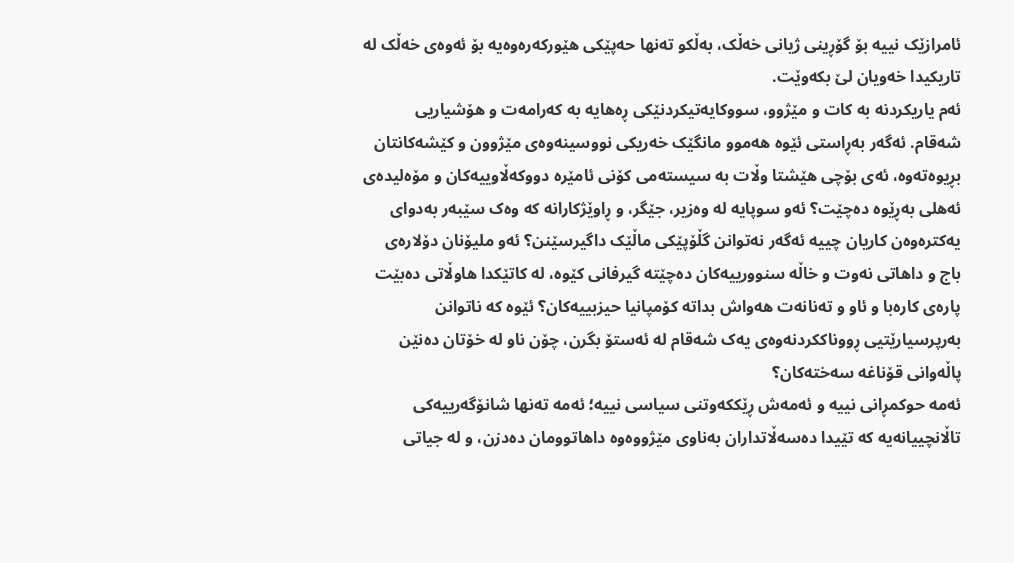ئامرازێک نییە بۆ گۆڕینی ژیانی خەڵک، بەڵکو تەنها حەپێکی هێورکەرەوەیە بۆ ئەوەی خەڵک لە تاریکیدا خەویان لێ بکەوێت.
ئەم یاریکردنە بە کات و مێژوو، سووکایەتیکردنێکی ڕەهایە بە کەرامەت و هۆشیاریی شەقام. ئەگەر بەڕاستی ئێوە هەموو مانگێک خەریکی نووسینەوەی مێژوون و کێشەکانتان بڕیوەتەوە، ئەی بۆچی هێشتا وڵات بە سیستەمی کۆنی ئامێرە دووکەڵاوییەکان و مۆەلیدەی ئەهلی بەڕێوە دەچێت؟ ئەو سوپایە لە وەزیر، جێگر، و ڕاوێژکارانە کە وەک سێبەر بەدوای یەکترەوەن کاریان چییە ئەگەر نەتوانن گڵۆپێکی ماڵێک داگیرسێنن؟ ئەو ملیۆنان دۆلارەی باج و داهاتی نەوت و خاڵە سنوورییەکان دەچێتە گیرفانی کێوە، لە کاتێکدا هاوڵاتی دەبێت پارەی کارەبا و ئاو و تەنانەت هەواش بداتە کۆمپانیا حیزبییەکان؟ ئێوە کە ناتوانن بەرپرسیارێتیی ڕووناککردنەوەی یەک شەقام لە ئەستۆ بگرن، چۆن ناو لە خۆتان دەنێن پاڵەوانی قۆناغە سەختەکان؟
ئەمە حوکمڕانی نییە و ئەمەش ڕێککەوتنی سیاسی نییە؛ ئەمە تەنها شانۆگەرییەکی تاڵانچییانەیە کە تێیدا دەسەڵاتداران بەناوی مێژووەوە داهاتوومان دەدزن، و لە جیاتی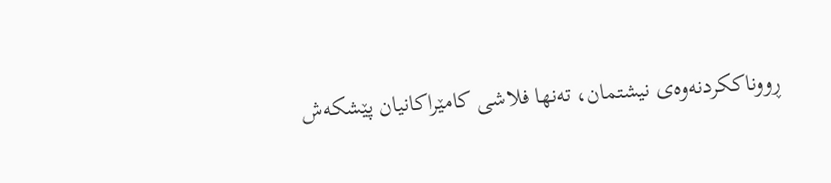ڕووناککردنەوەی نیشتمان، تەنها فلاشی کامێراکانیان پێشکەش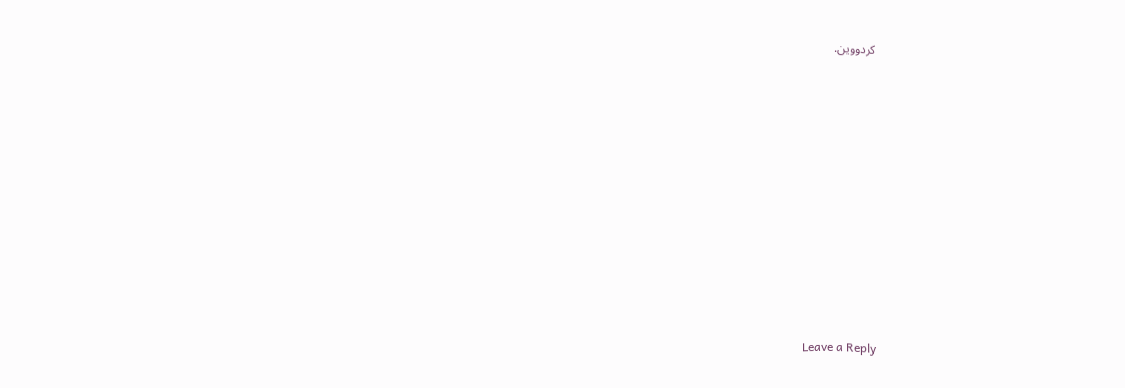کردووین.
















Leave a Reply